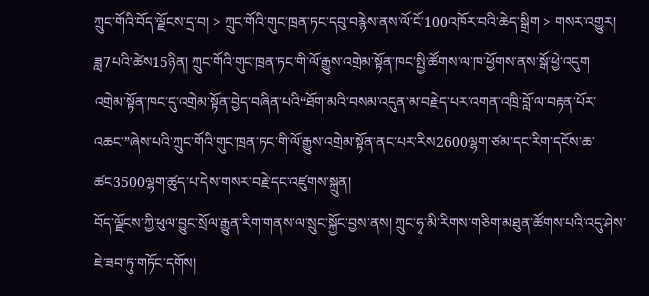ཀྲུང་གོའི་བོད་ལྗོངས་དྲ་བ། > ཀྲུང་གོའི་གུང་ཁྲན་ཏང་དབུ་བརྙེས་ནས་ལོ་ངོ་100འཁོར་བའི་ཆེད་སྒྲིག > གསར་འགྱུར།
ཟླ7པའི་ཚེས15ཉིན། ཀྲུང་གོའི་གུང་ཁྲན་ཏང་གི་ལོ་རྒྱུས་འགྲེམ་སྟོན་ཁང་སྤྱི་ཚོགས་ལ་ཁ་ཕྱོགས་ནས་སྒོ་ཕྱེ་འདུག
འགྲེམ་སྟོན་ཁང་དུ་འགྲེམ་སྟོན་བྱེད་བཞིན་པའི“ཐོག་མའི་བསམ་འདུན་མ་བརྗེད་པར་འགན་འཁྲི་བློ་ལ་བརྟན་པོར་འཆང་”ཞེས་པའི་ཀྲུང་གོའི་གུང་ཁྲན་ཏང་གི་ལོ་རྒྱུས་འགྲེམ་སྟོན་ནང་པར་རིས2600ལྷག་ཙམ་དང་རིག་དངོས་ཆ་ཚང3500ལྷག་ཚུད་པ་དེས་གསར་བརྗེ་དང་འཛུགས་སྐྲུན།
བོད་ལྗོངས་ཀྱི་ཕུལ་བྱུང་སྲོལ་རྒྱུན་རིག་གནས་ལ་སྲུང་སྐྱོང་བྱས་ནས། ཀྲུང་ཧྭ་མི་རིགས་གཅིག་མཐུན་ཚོགས་པའི་འདུ་ཤེས་ཇེ་ཟབ་ཏུ་གཏོང་དགོས།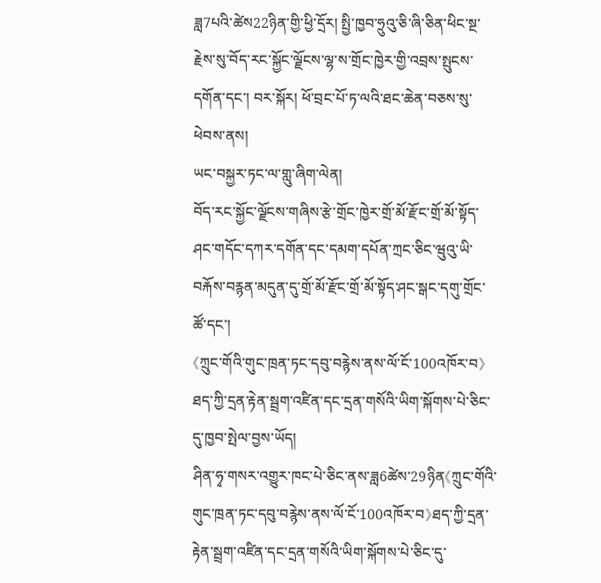ཟླ7པའི་ཚེས22ཉིན་གྱི་ཕྱི་དྲོར། སྤྱི་ཁྱབ་ཧྲུའུ་ཅི་ཞི་ཅིན་ཕིང་སྔ་རྗེས་སུ་བོད་རང་སྐྱོང་ལྗོངས་ལྷ་ས་གྲོང་ཁྱེར་གྱི་འབྲས་སྤུངས་དགོན་དང་། བར་སྐོར། ཕོ་བྲང་པོ་ཏ་ལའི་ཐང་ཆེན་བཅས་སུ་ཕེབས་ནས།
ཡང་བསྐྱར་ཏང་ལ་གླུ་ཞིག་ལེན།
བོད་རང་སྐྱོང་ལྗོངས་གཞིས་རྩེ་གྲོང་ཁྱེར་གྲོ་མོ་རྫོང་གྲོ་མོ་སྟོད་ཤང་གདོང་དཀར་དགོན་དང་དམག་དཔོན་ཀྲང་ཅིང་ཝུའུ་ཡི་བརྐོས་བརྙན་མདུན་དུ་གྲོ་མོ་རྫོང་གྲོ་མོ་སྟོད་ཤང་སྒང་དགུ་གྲོང་ཚོ་དང་།
《ཀྲུང་གོའི་གུང་ཁྲན་ཏང་དབུ་བརྙེས་ནས་ལོ་ངོ་100འཁོར་བ》ཐད་ཀྱི་དྲན་རྟེན་སྦྲག་འཛིན་དང་དྲན་གསོའི་ཡིག་སྐོགས་པེ་ཅིང་དུ་ཁྱབ་སྤེལ་བྱས་ཡོད།
ཤིན་ཧྭ་གསར་འགྱུར་ཁང་པེ་ཅིང་ནས་ཟླ6ཚེས་29ཉིན《ཀྲུང་གོའི་གུང་ཁྲན་ཏང་དབུ་བརྙེས་ནས་ལོ་ངོ་100འཁོར་བ》ཐད་ཀྱི་དྲན་རྟེན་སྦྲག་འཛིན་དང་དྲན་གསོའི་ཡིག་སྐོགས་པེ་ཅིང་དུ་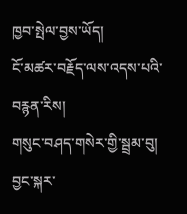ཁྱབ་སྤེལ་བྱས་ཡོད།
ངོ་མཚར་བརྗོད་ལས་འདས་པའི་བརྙན་རིས།
གསུང་བཤད་གསེར་གྱི་སྦྲམ་བུ།
བྱང་སྐར་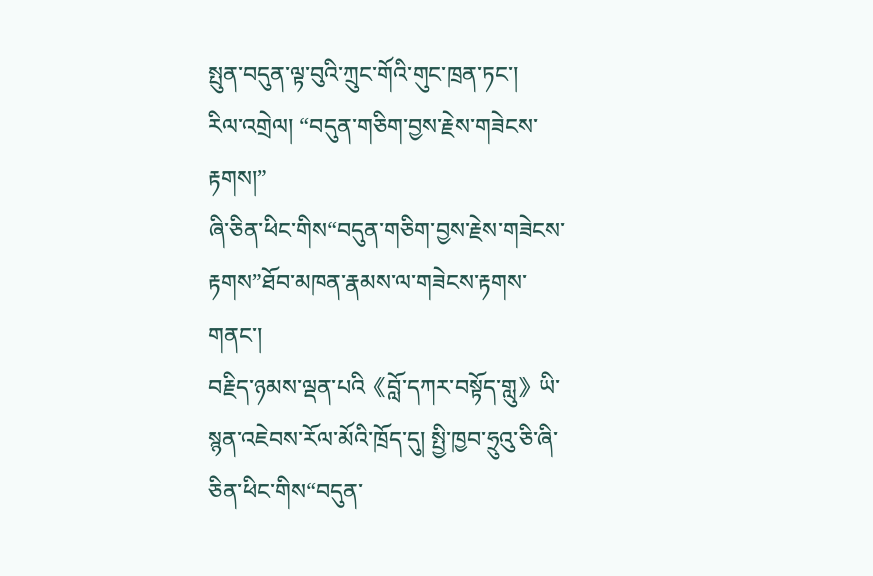སྤུན་བདུན་ལྟ་བུའི་ཀྲུང་གོའི་གུང་ཁྲན་ཏང་།
རིལ་འགྲེལ། “བདུན་གཅིག་བྱས་རྗེས་གཟེངས་རྟགས།”
ཞི་ཅིན་ཕིང་གིས“བདུན་གཅིག་བྱས་རྗེས་གཟེངས་རྟགས”ཐོབ་མཁན་རྣམས་ལ་གཟེངས་རྟགས་གནང་།
བརྗིད་ཉམས་ལྡན་པའི《བློ་དཀར་བསྟོད་གླུ》ཡི་སྙན་འཇེབས་རོལ་མོའི་ཁྲོད་དུ། སྤྱི་ཁྱབ་ཧྲུའུ་ཅི་ཞི་ཅིན་ཕིང་གིས“བདུན་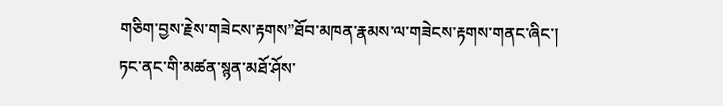གཅིག་བྱས་རྗེས་གཟེངས་རྟགས”ཐོབ་མཁན་རྣམས་ལ་གཟེངས་རྟགས་གནང་ཞིང་།
ཏང་ནང་གི་མཚན་སྙན་མཐོ་ཤོས་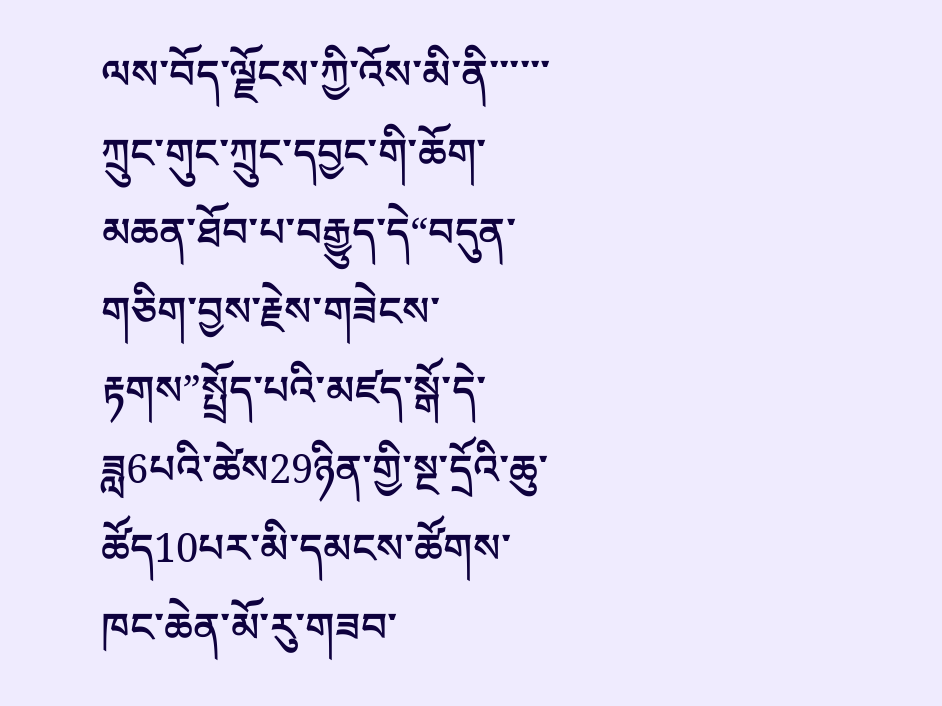ལས་བོད་ལྗོངས་ཀྱི་འོས་མི་ནི་་་་་་
ཀྲུང་གུང་ཀྲུང་དབྱང་གི་ཆོག་མཆན་ཐོབ་པ་བརྒྱུད་དེ“བདུན་གཅིག་བྱས་རྗེས་གཟེངས་རྟགས”སྤྲོད་པའི་མཛད་སྒོ་དེ་ཟླ6པའི་ཚེས29ཉིན་གྱི་སྔ་དྲོའི་ཆུ་ཚོད10པར་མི་དམངས་ཚོགས་ཁང་ཆེན་མོ་རུ་གཟབ་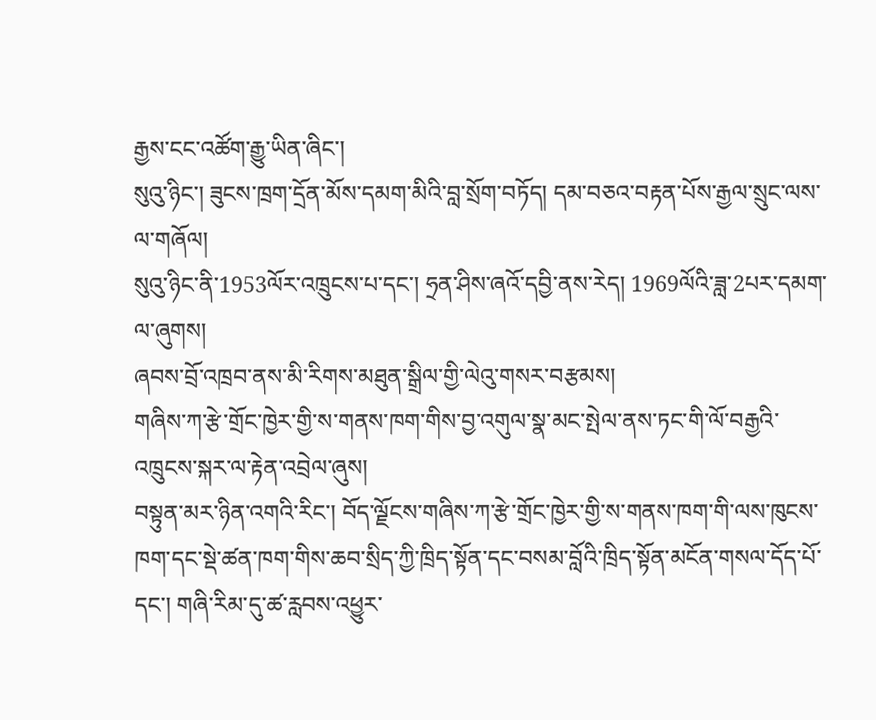རྒྱས་ངང་འཚོག་རྒྱུ་ཡིན་ཞིང་།
སུའུ་ཉིང་། ཟུངས་ཁྲག་དྲོན་མོས་དམག་མིའི་བླ་སྲོག་བཏོད། དམ་བཅའ་བརྟན་པོས་རྒྱལ་སྲུང་ལས་ལ་གཞོལ།
སུའུ་ཉིང་ནི་1953ལོར་འཁྲུངས་པ་དང་། ཧྲན་ཤིས་ཞའོ་དབྱི་ནས་རེད། 1969ལོའི་ཟླ་2པར་དམག་ལ་ཞུགས།
ཞབས་བྲོ་འཁྲབ་ནས་མི་རིགས་མཐུན་སྒྲིལ་གྱི་ལེའུ་གསར་བརྩམས།
གཞིས་ཀ་རྩེ་གྲོང་ཁྱེར་གྱི་ས་གནས་ཁག་གིས་བྱ་འགུལ་སྣ་མང་སྤེལ་ནས་ཏང་གི་ལོ་བརྒྱའི་འཁྲུངས་སྐར་ལ་རྟེན་འབྲེལ་ཞུས།
བསྟུན་མར་ཉིན་འགའི་རིང་། བོད་ལྗོངས་གཞིས་ཀ་རྩེ་གྲོང་ཁྱེར་གྱི་ས་གནས་ཁག་གི་ལས་ཁུངས་ཁག་དང་སྡེ་ཚན་ཁག་གིས་ཆབ་སྲིད་ཀྱི་ཁྲིད་སྟོན་དང་བསམ་བློའི་ཁྲིད་སྟོན་མངོན་གསལ་དོད་པོ་དང་། གཞི་རིམ་དུ་ཚ་རླབས་འཕྱུར་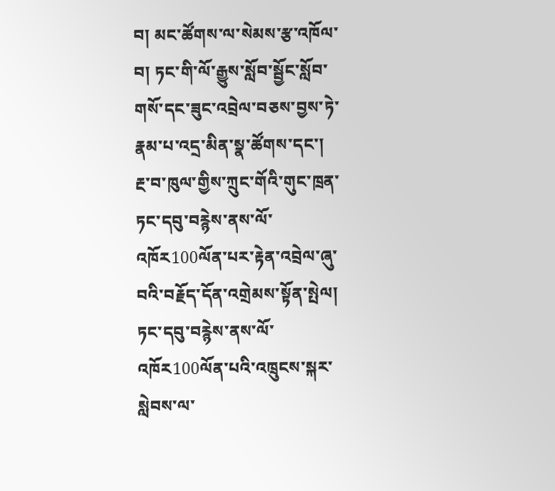བ། མང་ཚོགས་ལ་སེམས་རྩ་འཁོལ་བ། ཏང་གི་ལོ་རྒྱུས་སློབ་སྦྱོང་སློབ་གསོ་དང་ཟུང་འབྲེལ་བཅས་བྱས་ཏེ་རྣམ་པ་འདྲ་མིན་སྣ་ཚོགས་དང་།
རྔ་བ་ཁུལ་གྱིས་ཀྲུང་གོའི་གུང་ཁྲན་ཏང་དབུ་བརྙེས་ནས་ལོ་འཁོར100ལོན་པར་རྟེན་འབྲེལ་ཞུ་བའི་བརྗོད་དོན་འགྲེམས་སྟོན་སྤེལ།
ཏང་དབུ་བརྙེས་ནས་ལོ་འཁོར100ལོན་པའི་འཁྲུངས་སྐར་སླེབས་ལ་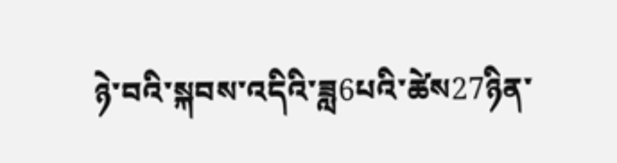ཉེ་བའི་སྐབས་འདིའི་ཟླ6པའི་ཚེས27ཉིན་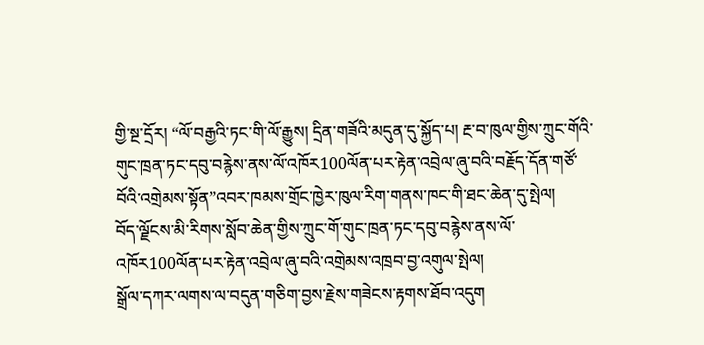གྱི་སྔ་དྲོར། “ལོ་བརྒྱའི་ཏང་གི་ལོ་རྒྱུས། དྲིན་གཟོའི་མདུན་དུ་སྐྱོད་པ། རྔ་བ་ཁུལ་གྱིས་ཀྲུང་གོའི་གུང་ཁྲན་ཏང་དབུ་བརྙེས་ནས་ལོ་འཁོར100ལོན་པར་རྟེན་འབྲེལ་ཞུ་བའི་བརྗོད་དོན་གཙོ་བོའི་འགྲེམས་སྟོན”འབར་ཁམས་གྲོང་ཁྱེར་ཁུལ་རིག་གནས་ཁང་གི་ཐང་ཆེན་དུ་སྤེལ།
བོད་ལྗོངས་མི་རིགས་སློབ་ཆེན་གྱིས་ཀྲུང་གོ་གུང་ཁྲན་ཏང་དབུ་བརྙེས་ནས་ལོ་འཁོར100ལོན་པར་རྟེན་འབྲེལ་ཞུ་བའི་འགྲེམས་འཁྲབ་བྱ་འགུལ་སྤེལ།
སྒྲོལ་དཀར་ལགས་ལ་བདུན་གཅིག་བྱས་རྗེས་གཟེངས་རྟགས་ཐོབ་འདུག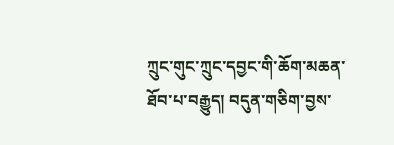ཀྲུང་གུང་ཀྲུང་དབྱང་གི་ཆོག་མཆན་ཐོབ་པ་བརྒྱུད། བདུན་གཅིག་བྱས་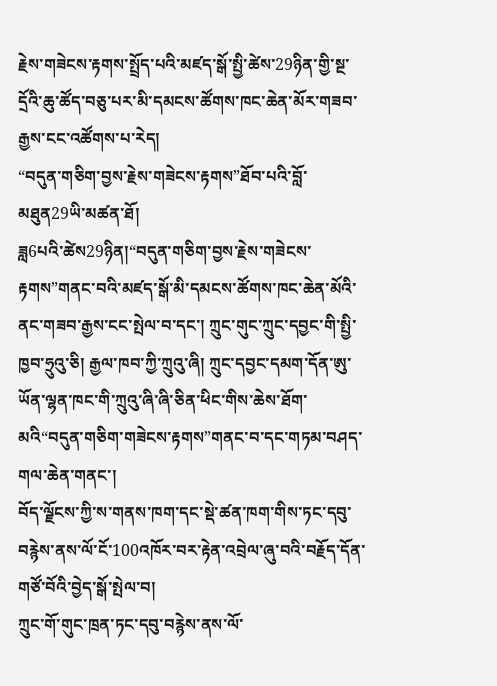རྗེས་གཟེངས་རྟགས་སྤྲོད་པའི་མཛད་སྒོ་སྤྱི་ཚེས་29ཉིན་གྱི་སྔ་དྲོའི་ཆུ་ཚོད་བཅུ་པར་མི་དམངས་ཚོགས་ཁང་ཆེན་མོར་གཟབ་རྒྱས་ངང་འཚོགས་པ་རེད།
“བདུན་གཅིག་བྱས་རྗེས་གཟེངས་རྟགས”ཐོབ་པའི་བློ་མཐུན29ཡི་མཚན་ཐོ།
ཟླ6པའི་ཚེས29ཉིན།“བདུན་གཅིག་བྱས་རྗེས་གཟེངས་རྟགས”གནང་བའི་མཛད་སྒོ་མི་དམངས་ཚོགས་ཁང་ཆེན་མོའི་ནང་གཟབ་རྒྱས་ངང་སྤེལ་བ་དང་། ཀྲུང་གུང་ཀྲུང་དབྱང་གི་སྤྱི་ཁྱབ་ཧྲུའུ་ཅི། རྒྱལ་ཁབ་ཀྱི་ཀྲུའུ་ཞི། ཀྲུང་དབྱང་དམག་དོན་ཨུ་ཡོན་ལྷན་ཁང་གི་ཀྲུའུ་ཞི་ཞི་ཅིན་ཕིང་གིས་ཆེས་ཐོག་མའི“བདུན་གཅིག་གཟེངས་རྟགས”གནང་བ་དང་གཏམ་བཤད་གལ་ཆེན་གནང་།
བོད་ལྗོངས་ཀྱི་ས་གནས་ཁག་དང་སྡེ་ཚན་ཁག་གིས་ཏང་དབུ་བརྙེས་ནས་ལོ་ངོ་100འཁོར་བར་རྟེན་འབྲེལ་ཞུ་བའི་བརྗོད་དོན་གཙོ་བོའི་བྱེད་སྒོ་སྤེལ་བ།
ཀྲུང་གོ་གུང་ཁྲན་ཏང་དབུ་བརྙེས་ནས་ལོ་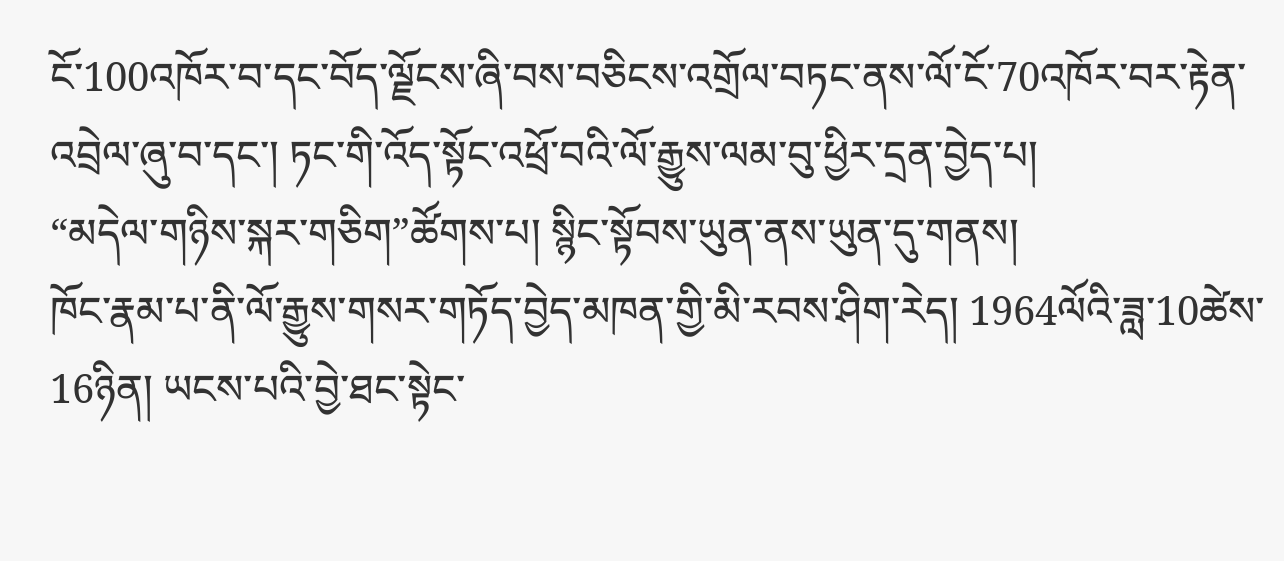ངོ་100འཁོར་བ་དང་བོད་ལྗོངས་ཞི་བས་བཅིངས་འགྲོལ་བཏང་ནས་ལོ་ངོ་70འཁོར་བར་རྟེན་འབྲེལ་ཞུ་བ་དང་། ཏང་གི་འོད་སྟོང་འཕྲོ་བའི་ལོ་རྒྱུས་ལམ་བུ་ཕྱིར་དྲན་བྱེད་པ།
“མདེལ་གཉིས་སྐར་གཅིག”ཚོགས་པ། སྙིང་སྟོབས་ཡུན་ནས་ཡུན་དུ་གནས།
ཁོང་རྣམ་པ་ནི་ལོ་རྒྱུས་གསར་གཏོད་བྱེད་མཁན་གྱི་མི་རབས་ཤིག་རེད། 1964ལོའི་ཟླ་10ཚེས་16ཉིན། ཡངས་པའི་བྱེ་ཐང་སྟེང་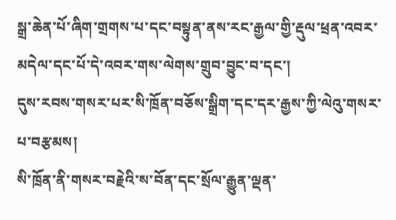སྒྲ་ཆེན་པོ་ཞིག་གྲགས་པ་དང་བསྟུན་ནས་རང་རྒྱལ་གྱི་རྡུལ་ཕྲན་འབར་མདེལ་དང་པོ་དེ་འབར་གས་ལེགས་གྲུབ་བྱུང་བ་དང་།
དུས་རབས་གསར་པར་སི་ཁྲོན་བཅོས་སྒྲིག་དང་དར་རྒྱས་ཀྱི་ལེའུ་གསར་པ་བརྩམས།
སི་ཁྲོན་ནི་གསར་བརྗེའི་ས་བོན་དང་སྲོལ་རྒྱུན་ལྡན་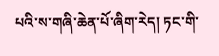པའི་ས་གཞི་ཆེན་པོ་ཞིག་རེད། ཏང་གི་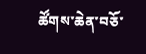ཚོགས་ཆེན་བཅོ་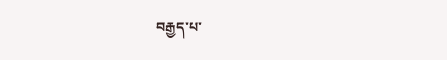བརྒྱད་པ་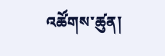འཚོགས་ཚུན།